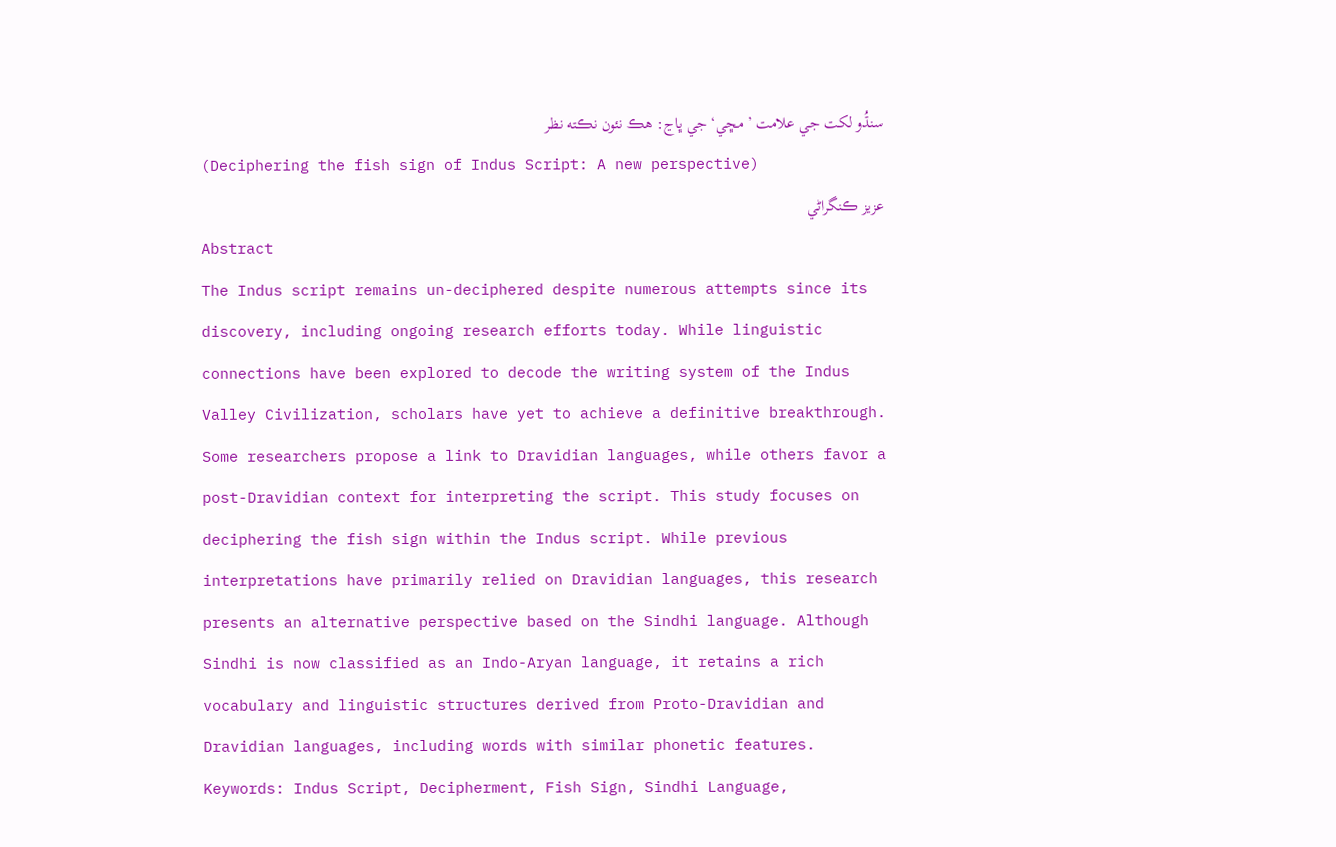سنڌُو لکت جي علامت ’مڇي‘ جي ڀاڃ: هڪ نئون نڪته نظر
(Deciphering the fish sign of Indus Script: A new perspective)
عزيز ڪنگراڻي
Abstract
The Indus script remains un-deciphered despite numerous attempts since its discovery, including ongoing research efforts today. While linguistic connections have been explored to decode the writing system of the Indus Valley Civilization, scholars have yet to achieve a definitive breakthrough. Some researchers propose a link to Dravidian languages, while others favor a post-Dravidian context for interpreting the script. This study focuses on deciphering the fish sign within the Indus script. While previous interpretations have primarily relied on Dravidian languages, this research presents an alternative perspective based on the Sindhi language. Although Sindhi is now classified as an Indo-Aryan language, it retains a rich vocabulary and linguistic structures derived from Proto-Dravidian and Dravidian languages, including words with similar phonetic features.
Keywords: Indus Script, Decipherment, Fish Sign, Sindhi Language,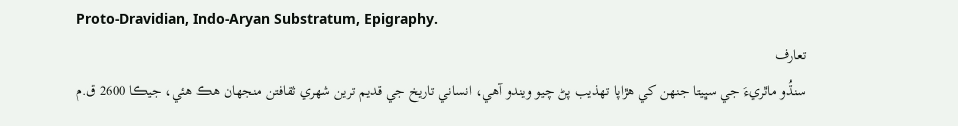Proto-Dravidian, Indo-Aryan Substratum, Epigraphy.
تعارف
سنڌُو ماٿريءَ جي سڀيتا جنھن کي هڙاپا تھذيب پڻ چيو ويندو آهي، انساني تاريخ جي قديم ترين شھري ثقافتن منجھان هڪ هئي، جيڪا 2600 ق.م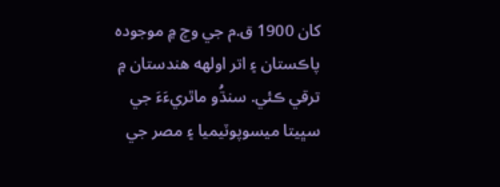کان 1900 ق.م جي وچ ۾ موجوده پاڪستان ۽ اتر اولھه هندستان ۾ ترقي ڪئي. سنڌُو ماٿريءَءَ جي سڀيتا ميسوپوٽيميا ۽ مصر جي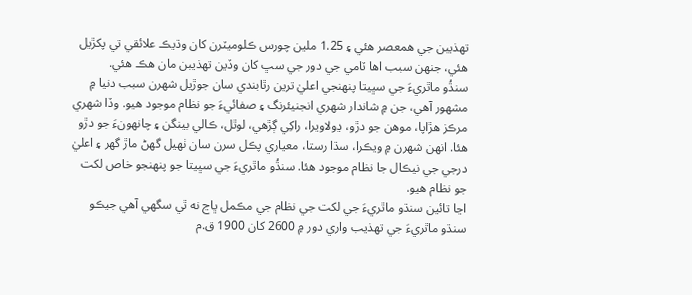تھذيبن جي همعصر هئي ۽ 1.25 ملين چورس ڪلوميٽرن کان وڌيڪ علائقي تي پکڙيل هئي، جنھن سبب اها ٽامي جي دور جي سڀ کان وڏين تھذيبن مان هڪ هئي.
سنڌُو ماٿريءَ جي سڀيتا پنھنجي اعليٰ ترين رٿابندي سان جوڙيل شھرن سبب دنيا ۾ مشھور آهي، جن ۾ شاندار شھري انجنيئرنگ ۽ صفائيءَ جو نظام موجود هيو. وڏا شھري مرڪز هڙاپا، موهن جو دڙو، ڍولاويرا، راکِي ڳڙهي، لوٿل، ڪالي بينگن ۽ چانھونءَ جو دڙو هئا. انهن شھرن ۾ ويڪرا، سڌا رستا، معياري پڪل سرن سان ٺھيل گهڻ ماڙ گهر ۽ اعليٰ درجي جي نيڪال جا نظام موجود هئا. سنڌُو ماٿريءَ جي سڀيتا جو پنھنجو خاص لکت جو نظام هيو.
اڃا تائين سنڌو ماٿريءَ جي لکت جي نظام جي مڪمل ڀاڃ نه ٿي سگهي آهي جيڪو سنڌو ماٿريءَ جي تھذيب واري دور ۾ 2600 کان 1900 ق.م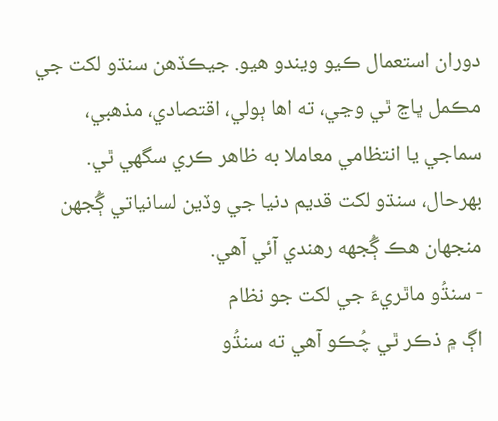دوران استعمال ڪيو ويندو هيو. جيڪڏهن سنڌو لکت جي مڪمل ڀاڃ ٿي وڃي، ته اها ٻولي، اقتصادي، مذهبي، سماجي يا انتظامي معاملا به ظاهر ڪري سگهي ٿي. بھرحال، سنڌو لکت قديم دنيا جي وڏين لسانياتي ڳُجھن منجھان هڪ ڳُجھه رهندي آئي آهي.
- سنڌُو ماٿريءَ جي لکت جو نظام
اڳ ۾ ذڪر ٿي چُڪو آهي ته سنڌُو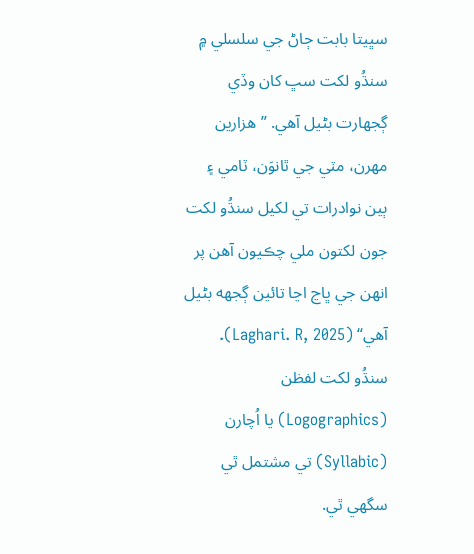سڀيتا بابت ڄاڻ جي سلسلي ۾ سنڌُو لکت سڀ کان وڏي ڳجهارت بڻيل آهي. ”هزارين مھرن، مٽي جي ٿانوَن، ٽامي ۽ ٻين نوادرات تي لکيل سنڌُو لکت جون لکتون ملي چڪيون آهن پر انهن جي ڀاڃ اڃا تائين ڳجهه بڻيل آهي“ (Laghari. R, 2025). سنڌُو لکت لفظن (Logographics) يا اُچارن (Syllabic) تي مشتمل ٿي سگهي ٿي.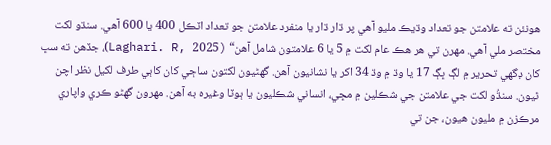هونئن ته علامتن جو تعداد وڌيڪ مليو آهي پر ڌار ڌار يا منفرد علامتن جو تعداد اٽڪل 400 يا 600 آهي. سنڌو لکت مختصر ملي آهي. مھرن تي هر هڪ عام لکت ۾ 5 يا 6 علامتون شامل آهن“ (Laghari. R, 2025)، جڏهن ته سڀ کان ڊگهي تحرير ۾ لڳ ڀڳ 17 يا وڌ ۾ وڌ 34 اکر يا نشانيون آهن. گهڻيون لکتون ساڄي کان کاٻي طرف لکيل نظر اچن ٿيون. سنڌُو لکت جي علامتن جي شڪلين ۾ مڇي، انساني شڪليون يا ٻوٽا وغيره به آهن. مھرون گهڻو ڪري واپاري مرڪزن ۾ مليون هيون، جن تي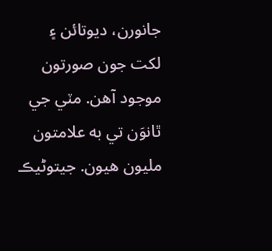جانورن، ديوتائن ۽ لکت جون صورتون موجود آهن. مٽي جي ٿانوَن تي به علامتون مليون هيون. جيتوڻيڪ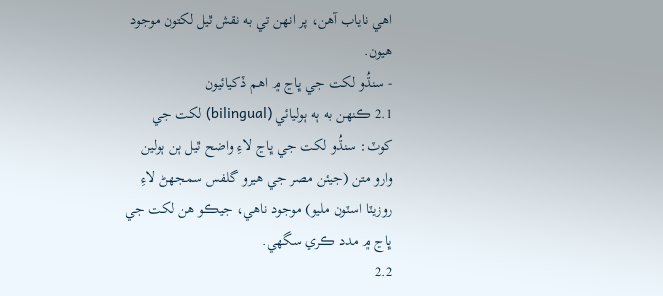اهي ناياب آهن، پر انهن تي به نقش ٿيل لکتون موجود هيون.
- سنڌُو لکت جي ڀاڃ ۾ اهم ڏکيائيون
2.1 ڪنھن به ٻه ٻوليائي (bilingual) لکت جي کوٽ: سنڌُو لکت جي ڀاڃ لاءِ واضح ٿيل ٻن ٻولين وارو متن (جيئن مصر جي هيرو گلفس سمجھڻ لاءِ روزيٽا اسٽون مليو) موجود ناهي، جيڪو هن لکت جي ڀاڃ ۾ مدد ڪري سگهي.
2.2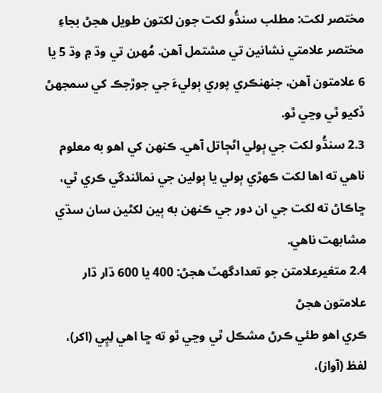مختصر لکت: مطلب سنڌُو لکت جون لکتون طويل هجڻ بجاءِ مختصر علامتي نشانين تي مشتمل آهن. مُھرن تي وڌ ۾ وڌ 5 يا 6 علامتون آهن، جنھنڪري پوري ٻوليءَ جي جوڙجڪ کي سمجهڻ ڏکيو ٿي وڃي ٿو.
2.3 سنڌُو لکت جي ٻولي اڻڄاتل آهي. ڪنھن کي اهو به معلوم ناهي ته اها لکت ڪھڙي ٻولي يا ٻولين جي نمائندگي ڪري ٿي، ڇاڪاڻ ته لکت جي ان دور جي ڪنھن به ٻين لکڻين سان سڌي مشابھت ناهي.
2.4 متغيرعلامتن جو تعدادگهٽ هجڻ: 400 يا 600 ڌار ڌار علامتون هجڻ
ڪري اهو طئي ڪرڻ مشڪل ٿي وڃي ٿو ته ڇا اهي لِپِي (اکر)، لفظ (آواز)،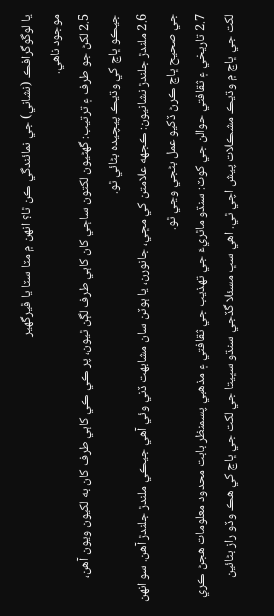يا لوگوگرافڪ (نشاني) جي نمائندگي ڪن ٿا؟ انهن ۾ مٽا سٽا يا ڦيرگهير
موجود ناهي.
2.5 لکڻ جو طرف ۽ ترتيب: گهڻيون لکتون ساڄي کان کاٻي طرف لڳن ٿيون، پر ڪي ڪي کاٻي طرف کان به لکيون ويون آهن، جيڪو ڀاڃ کي وڌيڪ پيچيده بڻائي ٿو.
2.6 ملندڙ جلندڙ نشانيون: ڪجهه علامتن کي مڇي، جانورن، يا ٻوٽن سان مشابھت ڏني وئي آهي جيڪي ملندڙ جلندڙ آهن. سو انهن جي صحيح ڀاڃ ڪرڻ ڏکيو عمل بڻجي وڃي ٿو.
2.7 تاريخي ۽ ثقافتي حوالن جي کوٽ: سنڌو ماٿريءَ جي تھذيب جي ثقافتي ۽ مذهبي پسمنظر بابت محدود معلومات هجڻ ڪري لکت جي ڀاڃ ۾ وڌيڪ مشڪلات پيش اچي ٿي. اهي سڀ مسئلا گڏجي سنڌو سڀيتا جي لکت جي ڀاڃ کي هڪ وڏو راز بڻائين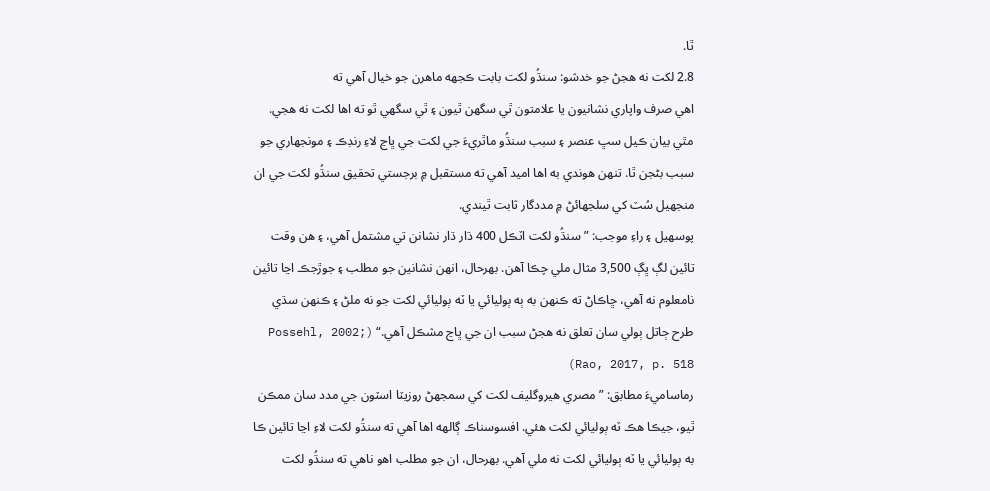ٿا.
2.8 لکت نه هجڻ جو خدشو: سنڌُو لکت بابت ڪجهه ماهرن جو خيال آهي ته
اهي صرف واپاري نشانيون يا علامتون ٿي سگهن ٿيون ۽ ٿي سگهي ٿو ته اها لکت نه هجي.
مٿي بيان ڪيل سڀ عنصر ۽ سبب سنڌُو ماٿريءَ جي لکت جي ڀاڃ لاءِ رنڊڪ ۽ مونجهاري جو سبب بڻجن ٿا. تنھن هوندي به اها اميد آهي ته مستقبل ۾ برجستي تحقيق سنڌُو لکت جي ان منجهيل سُٽ کي سلجهائڻ ۾ مددگار ثابت ٿيندي.
پوسھيل ۽ راءِ موجب: ”سنڌُو لکت اٽڪل 400 ڌار ڌار نشانن تي مشتمل آهي، ۽ هن وقت تائين لڳ ڀڳ 3,500 مثال ملي چڪا آهن. بھرحال، انهن نشانين جو مطلب ۽ جوڙجڪ اڃا تائين نامعلوم نه آهي، ڇاڪاڻ ته ڪنھن به ٻه ٻوليائي يا ٽه ٻوليائي لکت جو نه ملڻ ۽ ڪنھن سڌي طرح ڄاتل ٻولي سان تعلق نه هجڻ سبب ان جي ڀاڃ مشڪل آهي.“ (Possehl, 2002; Rao, 2017, p. 518)
رماساميءَ مطابق: ”مصري هيروگليف لکت کي سمجهڻ روزيٽا اسٽون جي مدد سان ممڪن ٿيو، جيڪا هڪ ٽه ٻوليائي لکت هئي. افسوسناڪ ڳالهه اها آهي ته سنڌُو لکت لاءِ اڃا تائين ڪا به ٻوليائي يا ٽه ٻوليائي لکت نه ملي آهي. بھرحال، ان جو مطلب اهو ناهي ته سنڌُو لکت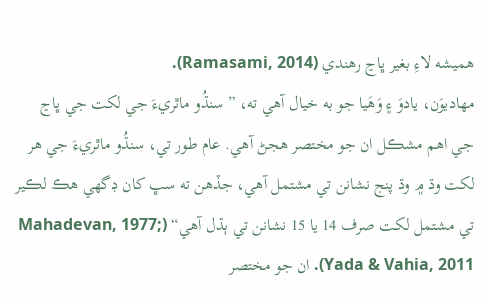هميشه لاءِ بغير ڀاڃ رهندي (Ramasami, 2014).
مھاديوَن، يادوَ ۽ وَهَيا جو به خيال آهي ته، ” سنڌُو ماٿريءَ جي لکت جي ڀاڃ جي اهم مشڪل ان جو مختصر هجڻ آهي. عام طور تي، سنڌُو ماٿريءَ جي هر لکت وڌ ۾ وڌ پنج نشانن تي مشتمل آهي، جڏهن ته سڀ کان ڊگهي هڪ لڪير تي مشتمل لکت صرف 14 يا 15 نشانن تي ٻڌل آهي“ (Mahadevan, 1977; Yada & Vahia, 2011). ان جو مختصر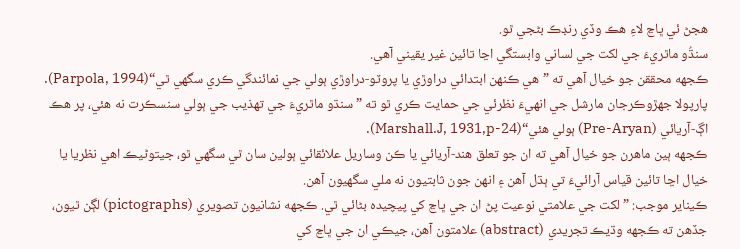هجڻ ئي ڀاڃ لاءِ هڪ وڏي رنڊڪ بڻجي ٿو.
سنڌُو ماٿريءَ جي لکت جي لساني وابستگي اڃا تائين غير يقيني آهي.
ڪجهه محققن جو خيال آهي ته ”هي ڪنھن ابتدائي دراوڙي يا پروٽو-دراوڙي ٻولي جي نمائندگي ڪري سگهي ٿي“(Parpola, 1994). پارپولا جهڙوڪرجان مارشل جي انهيءَ نظرئي جي حمايت ڪري ٿو ته ” سنڌو ماٿريءَ جي تھذيب جي ٻولي سنسڪرت نه هئي، پر هڪ اڳ-آريائي (Pre-Aryan) ٻولي هئي“(Marshall.J, 1931,p-24).
ڪجهه ٻين ماهرن جو خيال آهي ته ان جو تعلق هند-آريائي يا ڪن وساريل علائقائي ٻولين سان ٿي سگهي ٿو، جيتوڻيڪ اهي نظريا يا خيال اڃا تائين قياس آرائيءَ تي ٻڌل آهن ۽ انهن جون ثابتيون نه ملي سگهيون آهن.
ڪيناير موجب: ”لکت جي علامتي نوعيت پڻ ان جي ڀاڃ کي پيچيده بڻائي ٿي. ڪجهه نشانيون تصويري (pictographs) لڳن ٿيون، جڏهن ته ڪجهه وڌيڪ تجريدي (abstract) علامتون آهن، جيڪي ان جي ڀاڃ کي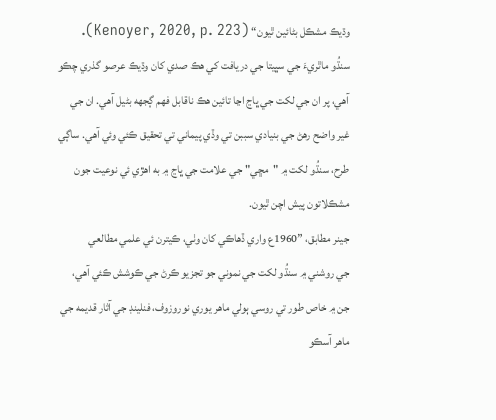وڌيڪ مشڪل بڻائين ٿيون“ (Kenoyer, 2020, p. 223).
سنڌُو ماٿريءَ جي سڀيتا جي دريافت کي ھڪ صدي کان وڌيڪ عرصو گذري چڪو آھي، پر ان جي لکت جي ڀاڃ اڃا تائين ھڪ ناقابل فھم ڳجهه بڻيل آھي. ان جي غير واضح رهڻ جي بنيادي سببن تي وڏي پيماني تي تحقيق ڪئي وئي آھي. ساڳي طرح، سنڌُو لکت ۾ "مڇي" جي علامت جي ڀاڃ ۾ به اهڙي ئي نوعيت جون مشڪلاتون پيش اچن ٿيون.
جينر مطابق، ”1960ع واري ڏهاڪي کان وٺي، ڪيترن ئي علمي مطالعي
جي روشني ۾ سنڌُو لکت جي نموني جو تجزيو ڪرڻ جي ڪوشش ڪئي آھي،
جن ۾ خاص طور تي روسي ٻولي ماهر يوري نوروزوف، فنلينڊ جي آثار قديمه جي ماهر آسڪو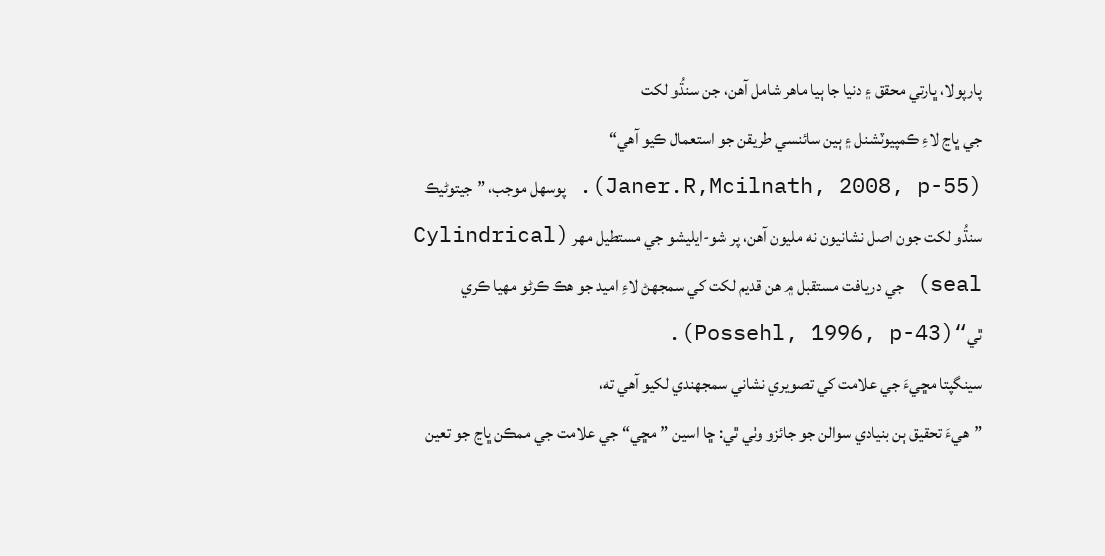پارپولا، ڀارتي محقق ۽ دنيا جا ٻيا ماهر شامل آهن، جن سنڌُو لکت
جي ڀاڃ لاءِ ڪمپيوٽشنل ۽ ٻين سائنسي طريقن جو استعمال ڪيو آهي“
(Janer.R,Mcilnath, 2008, p-55). پوسھل موجب، ”جيتوڻيڪ سنڌُو لکت جون اصل نشانيون نه مليون آهن، پر شو-ايليشو جي مستطيل مھر (Cylindrical seal) جي دريافت مستقبل ۾ هن قديم لکت کي سمجهڻ لاءِ اميد جو هڪ ڪرڻو مھيا ڪري ٿي“(Possehl, 1996, p-43).
سينگپتا مڇيءَ جي علامت کي تصويري نشاني سمجھندي لکيو آهي ته،
”هيءَ تحقيق ٻن بنيادي سوالن جو جائزو وٺي ٿي: ڇا اسين ”مڇي“ جي علامت جي ممڪن ڀاڃ جو تعين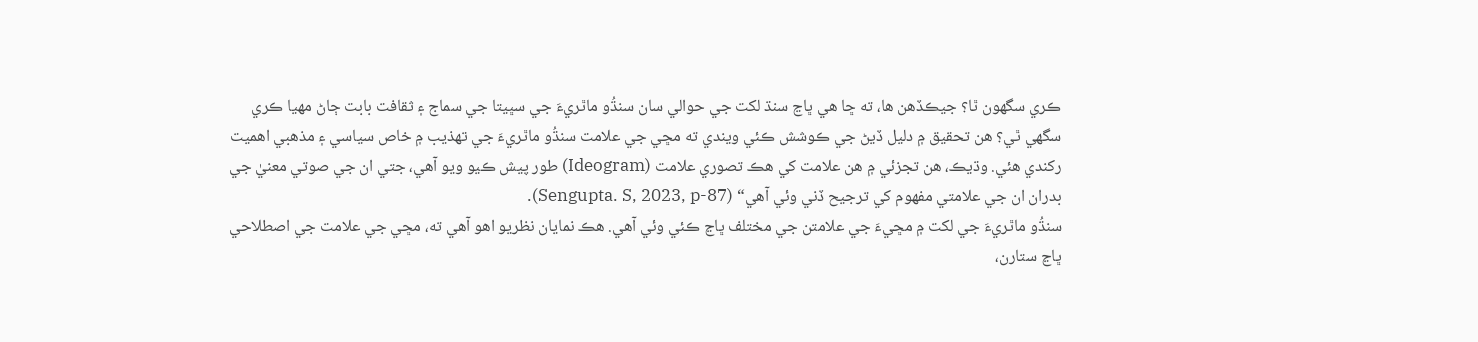ڪري سگهون ٿا؟ جيڪڏهن ها، ته ڇا هي ڀاڃ سنڌ لکت جي حوالي سان سنڌُو ماٿريءَ جي سڀيتا جي سماج ۽ ثقافت بابت ڄاڻ مھيا ڪري سگهي ٿي؟ ھن تحقيق ۾ دليل ڏيڻ جي ڪوشش ڪئي ويندي ته مڇي جي علامت سنڌُو ماٿريءَ جي تھذيب ۾ خاص سياسي ۽ مذهبي اهميت رکندي هئي. وڌيڪ، ھن تجزئي ۾ ھن علامت کي ھڪ تصوري علامت (Ideogram) طور پيش ڪيو ويو آهي، جتي ان جي صوتي معنيٰ جي بدران ان جي علامتي مفھوم کي ترجيح ڏني وئي آهي“ (Sengupta. S, 2023, p-87).
سنڌُو ماٿريءَ جي لکت ۾ مڇيءَ جي علامتن جي مختلف ڀاڃ ڪئي وئي آھي. ھڪ نمايان نظريو اهو آهي ته، مڇي جي علامت جي اصطلاحي ڀاڃ ستارن،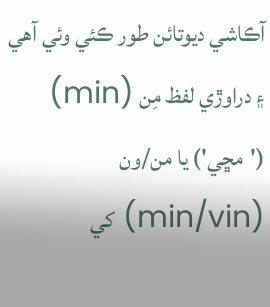آڪاشي ديوتائن طور ڪئي وئي آهي ۽ دراوڙي لفظ مِن (min) ('مڇي') يا من/ون (min/vin) کي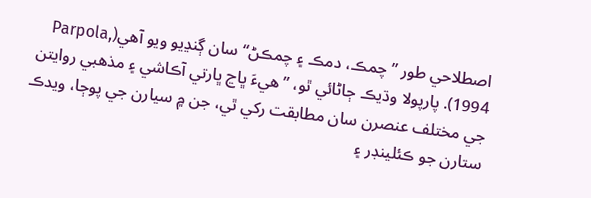اصطلاحي طور ”چمڪ، دمڪ ۽ چمڪڻ“ سان ڳنڍيو ويو آھي(Parpola, 1994). پارپولا وڌيڪ ڄاڻائي ٿو، ”هيءَ ڀاڃ ڀارتي آڪاشي ۽ مذهبي روايتن جي مختلف عنصرن سان مطابقت رکي ٿي، جن ۾ سيارن جي پوڄا، ويدڪ ستارن جو ڪئلينڊر ۽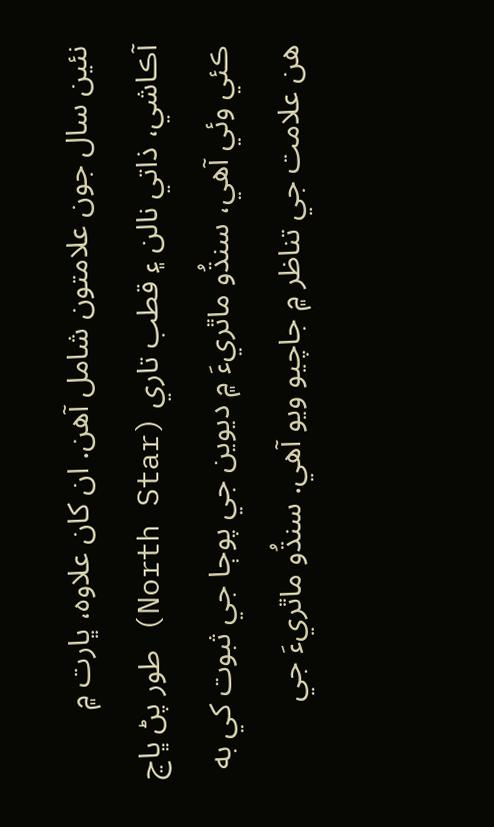نئين سال جون علامتون شامل آهن. ان کان علاوه، ڀارت ۾ آڪاشي، ذاتي نالن ۽ قطب تاري (North Star) طور پڻ ڀاڃ ڪئي وئي آهي، سنڌُو ماٿريءَ ۾ ديوين جي پوڄا جي ثبوت کي به هن علامت جي تناظر ۾ جاچيو ويو آهي. سنڌُو ماٿريءَ جي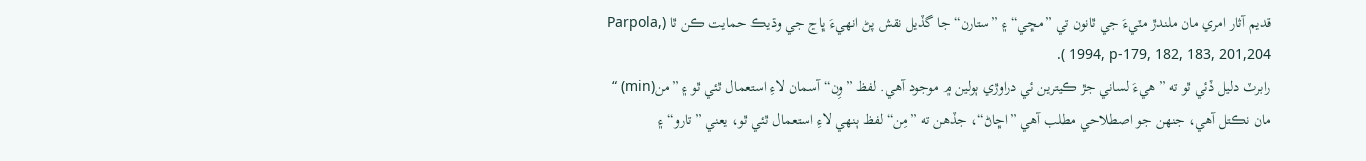قديم آثار امري مان ملندڙ مٽيءَ جي ٿانون تي ”مڇي“ ۽ ”ستارن“ جا گڏيل نقش پڻ انهيءَ ڀاڃ جي وڌيڪ حمايت ڪن ٿا (Parpola, 1994, p-179, 182, 183, 201,204 ).
رابرٽ دليل ڏئي ٿو ته ”هيءَ لساني جڙ ڪيترين ئي دراوڙي ٻولين ۾ موجود آهي. لفظ ”وِن“ آسمان لاءِ استعمال ٿئي ٿو ۽ ”من(min) “ مان نڪتل آهي، جنھن جو اصطلاحي مطلب آهي ”اڇاڻ“، جڏهن ته ”مِن“ لفظ ٻنهي لاءِ استعمال ٿئي ٿو، يعني ”تارو“ ۽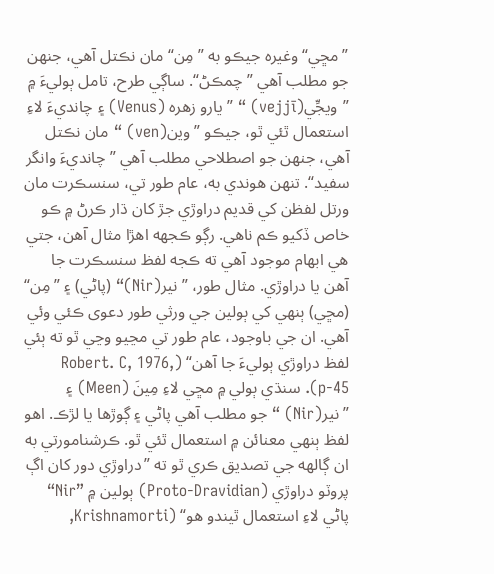”مڇي“وغيره جيڪو به ”مِن“ مان نڪتل آهي، جنھن جو مطلب آهي ”چمڪڻ“. ساڳي طرح، تامل ٻوليءَ ۾ ”ويجِّي(vejjī) “ ”يارو زهره (Venus) ۽ چانديءَ لاءِ استعمال ٿئي ٿو، جيڪو ”وين(ven) “ مان نڪتل آهي، جنھن جو اصطلاحي مطلب آهي ”چانديءَ وانگر سفيد“. تنھن هوندي به، عام طور تي، سنسڪرت مان ورتل لفظن کي قديم دراوڙي جڙ کان ڌار ڪرڻ ۾ ڪو خاص ڏکيو ڪم ناهي. رڳو ڪجهه اهڙا مثال آهن، جتي هي ابهام موجود آهي ته ڪجه لفظ سنسڪرت جا آهن يا دراوڙي. مثال طور، ”نير(Nir)“ (پاڻي) ۽ ”مِن“ (مڇي) ٻنهي کي ٻولين جي ورثي طور دعوى ڪئي وئي آهي. ان جي باوجود، عام طور تي مڃيو وڃي ٿو ته ٻئي لفظ دراوڙي ٻوليءَ جا آهن“ (Robert. C, 1976, (p-45. سنڌي ٻولي ۾ مڇي لاءِ مِينَ (Meen) ۽ ”نير(Nir) “ جو مطلب آهي پاڻي ۽ ڳوڙها يا لڙڪ. اهو لفظ ٻنهي معنائن ۾ استعمال ٿئي ٿو. ڪرشنامورتي به ان ڳالهه جي تصديق ڪري ٿو ته ”دراوڙي دور کان اڳ پروٽو دراوڙي (Proto-Dravidian) ٻولين ۾ ”Nir“ پاڻي لاءِ استعمال ٿيندو هو“ (Krishnamorti,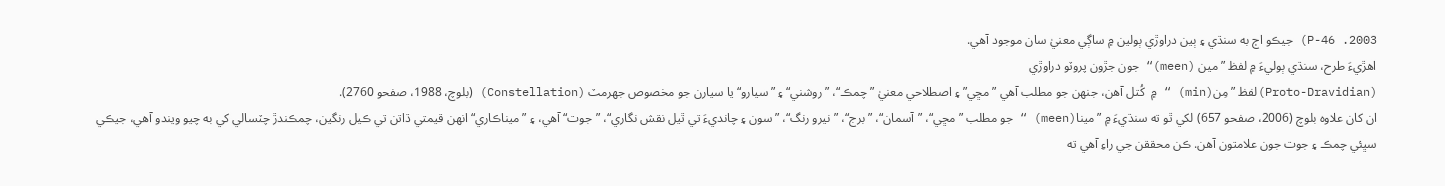2003. P-46) جيڪو اڄ به سنڌي ۽ ٻين دراوڙي ٻولين ۾ ساڳي معنيٰ سان موجود آهي.
اهڙيءَ طرح، سنڌي ٻوليءَ ۾ لفظ ”مين (meen)“ جون جڙون پروٽو دراوڙي
(Proto-Dravidian)لفظ ”مِن(min) “ ۾ کُتل آهن، جنھن جو مطلب آهي ”مڇي” ۽ اصطلاحي معنيٰ ”چمڪ“، ”روشني“ ۽ ”سيارو“ يا سيارن جو مخصوص جھرمٽ (Constellation) (بلوچ، 1988، صفحو 2760).
ان کان علاوه بلوچ (2006، صفحو 657) لکي ٿو ته سنڌيءَ ۾ ”مينا(meen) “ جو مطلب ”مڇي“، ”آسمان“، ”برج“، ”نيرو رنگ“، ”سون ۽ چانديءَ تي ٿيل نقش نگاري“، ”جوت“ آهي، ۽ ”ميناڪاري“ انهن قيمتي ڌاتن تي ڪيل رنگين، چمڪندڙ چٽسالي کي به چيو ويندو آهي، جيڪي سڀئي چمڪ ۽ جوت جون علامتون آهن. ڪن محققن جي راءِ آهي ته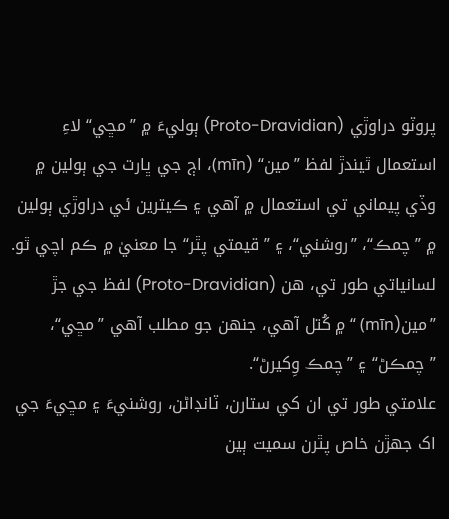پروٽو دراوڙي (Proto-Dravidian) ٻوليءَ ۾ ”مڇي“ لاءِ استعمال ٿيندڙ لفظ ”مين“ (mīn)، اڄ جي ڀارت جي ٻولين ۾ وڏي پيماني تي استعمال ۾ آهي ۽ ڪيترين ئي دراوڙي ٻولين ۾ ”چمڪ“، ”روشني“، ۽ ”قيمتي پٿر“ جا معنيٰ ۾ ڪم اچي ٿو. لسانياتي طور تي، هن (Proto-Dravidian) لفظ جي جڙ
”مين(mīn) “ ۾ کُتل آهي، جنھن جو مطلب آهي ”مڇي“، ”چمڪڻ“ ۽ ”چمڪ وِکيرڻ“.
علامتي طور تي ان کي ستارن، ٽانڊاڻن، روشنيءَ ۽ مڇيءَ جي اک جهڙن خاص پٿرن سميت ٻين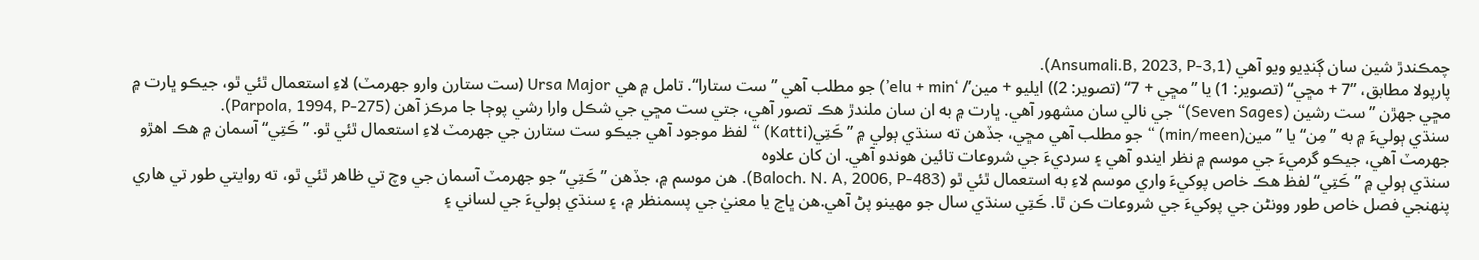چمڪندڙ شين سان ڳنڍيو ويو آهي (Ansumali.B, 2023, P-3,1).
پارپولا مطابق، ”7 + مڇي“ (تصوير: 1) يا ”مڇي + 7“ (تصوير: 2)) ايليو + مين’/ ‘elu + min’) جو مطلب آهي ”ست ستارا“. تامل ۾ هي Ursa Major (ست ستارن وارو جھرمٽ) لاءِ استعمال ٿئي ٿو، جيڪو ڀارت ۾ مڇي جهڙن ”ست رشين (Seven Sages)“ جي نالي سان مشھور آهي. ڀارت ۾ به ان سان ملندڙ هڪ تصور آهي، جتي ست مڇي جي شڪل وارا رشي پوڄا جا مرڪز آهن (Parpola, 1994, P-275).
سنڌي ٻوليءَ ۾ به ”مِن“ يا ”مين(min/meen) “ جو مطلب آهي مڇي، جڏهن ته سنڌي ٻولي ۾ ”ڪَتِي(Katti) “ لفظ موجود آهي جيڪو ست ستارن جي جھرمٽ لاءِ استعمال ٿئي ٿو. ”ڪَتِي“ آسمان ۾ هڪ اهڙو جھرمٽ آهي، جيڪو گرميءَ جي موسم ۾ نظر ايندو آهي ۽ سرديءَ جي شروعات تائين هوندو آهي. ان کان علاوه
سنڌي ٻولي ۾ ”ڪَتِي“ لفظ هڪ خاص پوکيءَ واري موسم لاءِ به استعمال ٿئي ٿو (Baloch. N. A, 2006, P-483). هن موسم ۾، جڏهن ”ڪَتِي“ جو جھرمٽ آسمان جي وچ تي ظاهر ٿئي ٿو، ته روايتي طور تي هاري پنھنجي فصل خاص طور وونڻن جي پوکيءَ جي شروعات ڪن ٿا. ڪَتِي سنڌي سال جو مھينو پڻ آهي.هن ڀاڃ يا معنيٰ جي پسمنظر ۾، ۽ سنڌي ٻوليءَ جي لساني ۽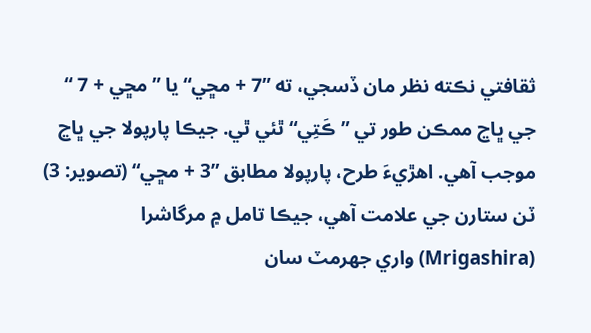ثقافتي نڪته نظر مان ڏسجي، ته ”7 + مڇي“ يا ”مڇي + 7 “ جي ڀاڃ ممڪن طور تي ”ڪَتِي“ ٿئي ٿي. جيڪا پارپولا جي ڀاڃ موجب آهي. اهڙيءَ طرح، پارپولا مطابق ”3 + مڇي“ (تصوير: 3) ٽن ستارن جي علامت آهي، جيڪا تامل ۾ مرگاشرا (Mrigashira) واري جھرمٽ سان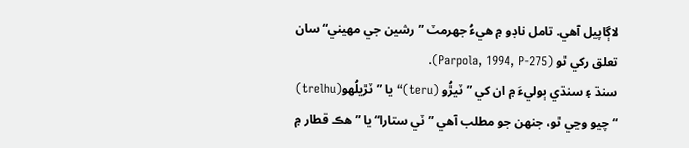لاڳاپيل آهي. تامل ناڊو ۾ هيءُ جهرمٽ ”رشين جي مھيني“ سان تعلق رکي ٿو (Parpola, 1994, P-275).
سنڌ ۽ سنڌي ٻوليءَ ۾ ان کي ”ٽيڙُو (teru)“ يا ”ٽڙيلُهو(trelhu) “ چيو وڃي ٿو، جنھن جو مطلب آهي ”ٽي ستارا“ يا ”هڪ قطار ۾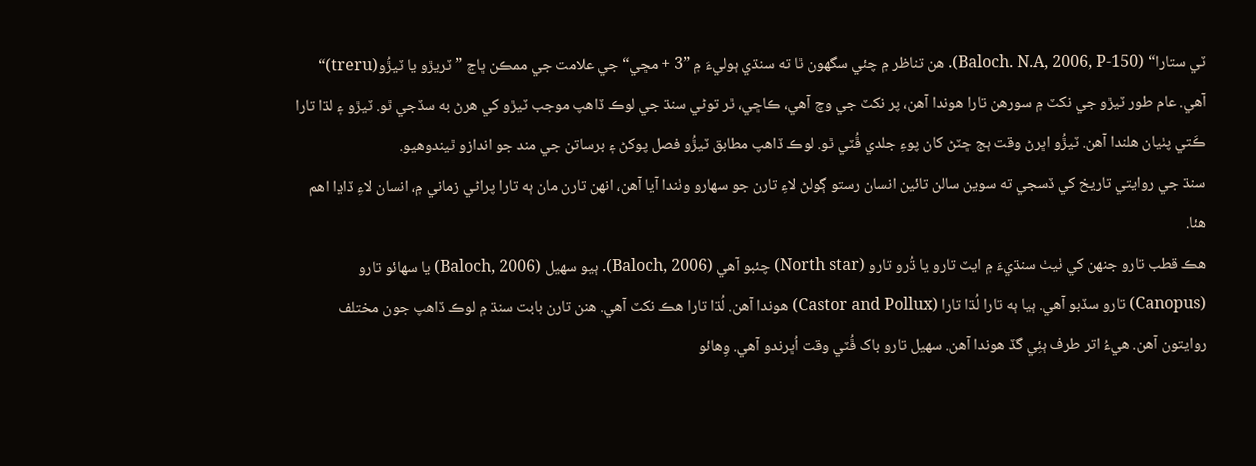ٽي ستارا“ (Baloch. N.A, 2006, P-150). هن تناظر ۾ چئي سگهون ٿا ته سنڌي ٻوليءَ ۾ ”3 + مڇي“ جي علامت جي ممڪن ڀاڃ ”ٽريڙو يا ٽيڙُو(treru)“ آهي. عام طور ٽيڙو جي نکٽ ۾ سورهن تارا هوندا آهن، پر نکٽ جي وچ آهي، ڪاڇي، ٿر توڻي سنڌ جي لوڪ ڏاهپ موجب ٽيڙو کي هرڻ به سڏجي ٿو. ٽيڙو ۽ لڌا تارا ڪَتي پٺيان هلندا آهن. ٽيڙُو اڀرڻ وقت ٻج ڇٽڻ کان پوءِ جلدي ڦُٽي ٿو. لوڪ ڏاهپ مطابق ٽيڙُو فصل پوکڻ ۽ برساتن جي مند جو اندازو ٿيندوهيو.
سنڌ جي روايتي تاريخ کي ڏسجي ته سوين سالن تائين انسان رستو ڳولڻ لاءِ تارن جو سھارو وٺندا آيا آهن، انهن تارن مان ٻه تارا پراڻي زماني ۾، انسان لاءِ ڏاڍا اهم هئا.
هڪ قطب تارو جنھن کي ٺيٺ سنڌيءَ ۾ ايٽ تارو يا ڌُرو تارو (North star) چئبو آهي (Baloch, 2006). ٻيو سھيل (Baloch, 2006) يا سھائو تارو (Canopus) تارو سڏبو آهي. ٻيا ٻه تارا لُڌا تارا (Castor and Pollux) هوندا آهن. لُڌا تارا هڪ نکٽ آهي. هنن تارن بابت سنڌ ۾ لوڪ ڏاهپ جون مختلف روايتون آهن. هيءُ اتر طرف ٻئِي گڏ هوندا آهن. سھيل تارو باک ڦُٽي وقت اُڀرندو آهي. وِهائو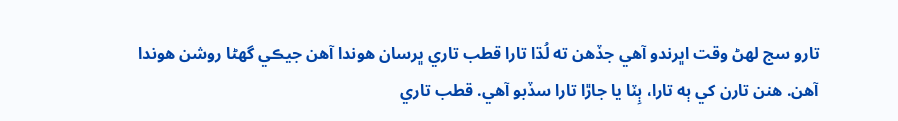تارو سج لهڻ وقت اڀرندو آهي جڏهن ته لُڌا تارا قطب تاري ڀرسان هوندا آهن جيڪي گهڻا روشن هوندا آهن. هنن تارن کي ٻه تارا، ٻِٽا يا جاڙا تارا سڏبو آهي. قطب تاري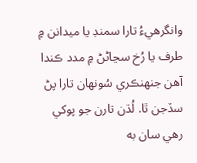وانگرهيءُ تارا سمنڊ يا ميدانن ۾ طرف يا رُخ سڃاڻڻ ۾ مدد ڪندا آهن جنھنڪري سُونھان تارا پڻ سڏجن ٿا. لُڌن تارن جو پوکي رهي سان به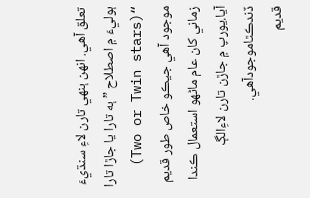تعلق آهي. انهن ٻنهي تارن لاءِ سنڌيءَ ٻوليءَ ۾ اصطلاح ”ٻه تارا يا جاڙا تارا “(Two or Twin stars) موجود آهي جيڪو خاص طور قديم زماني کان عام ماڻهو استعمال ڪندا آيا.يورپ ۾ جاڙن تارن لاءِالڳ ڏندڪٿاموجودآهي.
قديم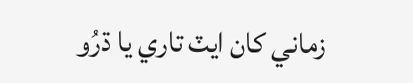زماني کان ايٽ تاري يا ڌرُو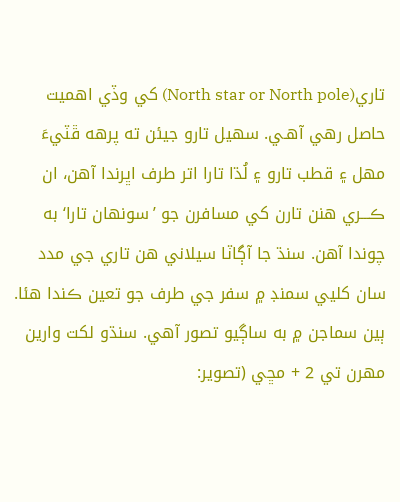تاري(North star or North pole) کي وڏي اهميت حاصل رهي آهـي. سھيل تارو جيئن ته پرهه ڦٽيءَ مھل ۽ قطب تارو ۽ لُڌا تارا اتر طرف اڀرندا آهن، ان ڪـــري هنن تارن کي مسافرن جو ’سونھان تارا‘ به چوندا آهن. سنڌ جا آڳاٽا سيلاني هن تاري جي مدد سان کليي سمنڊ ۾ سفر جي طرف جو تعين ڪندا هئا. ٻين سماجن ۾ به ساڳيو تصور آهي. سنڌو لکت وارين مھرن تي 2 + مڇي (تصوير: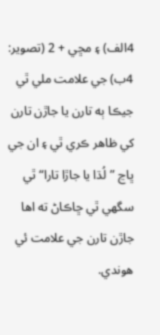4الف) ۽ مڇي + 2 (تصوير: 4ب) جي علامت ملي ٿي جيڪا ٻه تارن يا جاڙن تارن کي ظاهر ڪري ٿي ۽ ان جي ڀاڃ ”لُڌا يا جاڙا تارا“ ٿي سگهي ٿي ڇاڪاڻ ته اها جاڙن تارن جي علامت ئي هوندي.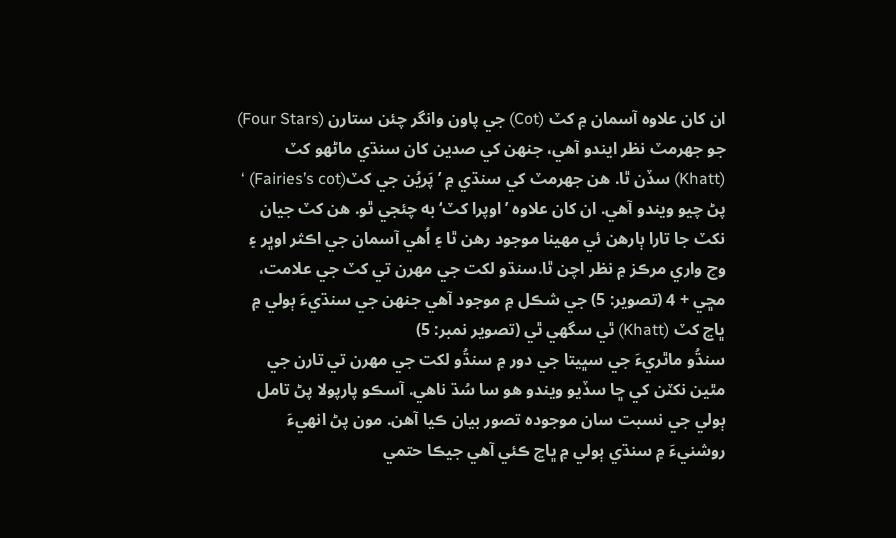ان کان علاوه آسمان ۾ کٽ (Cot) جي پاون وانگر چئن ستارن (Four Stars) جو جهرمٽ نظر ايندو آهي، جنھن کي صدين کان سنڌي ماڻهو کٽ (Khatt) سڏن ٿا. هن جهرمٽ کي سنڌي ۾ ’پَريُن جي کٽ(Fairies’s cot) ‘ پڻ چيو ويندو آهي. ان کان علاوه ’اوپرا کٽ‘ به چئجي ٿو. هن کٽ جيان نکٽ جا تارا ٻارهن ئي مھينا موجود رهن ٿا ۽ اُهي آسمان جي اڪثر اوڀر ۽ وچ واري مرڪز ۾ نظر اچن ٿا.سنڌو لکت جي مھرن تي کٽ جي علامت، مڇي + 4 (تصوير: 5) جي شڪل ۾ موجود آهي جنھن جي سنڌيءَ ٻولي ۾ ڀاڃ کٽ (Khatt) ٿي سگهي ٿي (تصوير نمبر: 5)
سنڌُو ماٿريءَ جي سڀيتا جي دور ۾ سنڌُو لکت جي مھرن تي تارن جي مٿين نکٽن کي ڇا سڏيو ويندو هو سا سُڌ ناهي. آسڪو پارپولا پڻ تامل ٻولي جي نسبت سان موجوده تصور بيان ڪيا آهن. مون پڻ انهيءَ روشنيءَ ۾ سنڌي ٻولي ۾ ڀاڃ ڪئي آهي جيڪا حتمي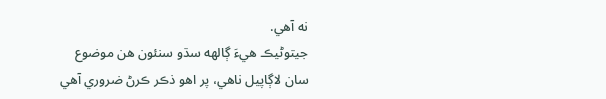نه آهي.
جيتوڻيڪ هيءَ ڳالهه سڌو سنئون هن موضوع سان لاڳاپيل ناهي، پر اهو ذڪر ڪرڻ ضروري آهي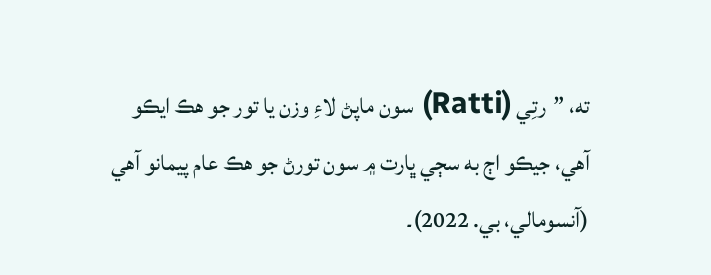ته، ”رتِي (Ratti) سون ماپڻ لاءِ وزن يا تور جو هڪ ايڪو آهي، جيڪو اڄ به سڄي ڀارت ۾ سون تورڻ جو هڪ عام پيمانو آهي (آنسومالي، بي. 2022)۔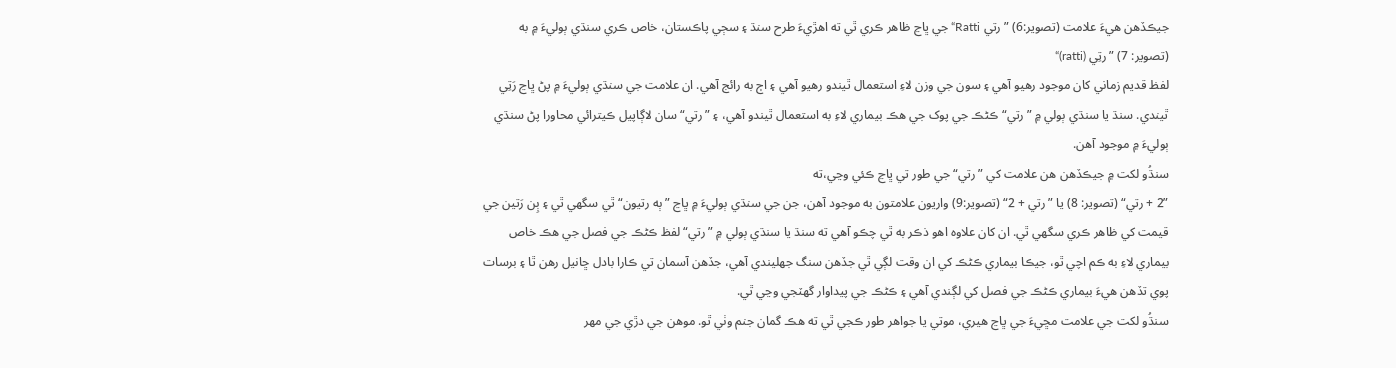جيڪڏهن هيءَ علامت (تصوير:6) ”رتي Ratti“ جي ڀاڃ ظاهر ڪري ٿي ته اهڙيءَ طرح سنڌ ۽ سڄي پاڪستان، خاص ڪري سنڌي ٻوليءَ ۾ به (تصوير: 7) ”رتِي (ratti)“
لفظ قديم زماني کان موجود رهيو آهي ۽ سون جي وزن لاءِ استعمال ٿيندو رهيو آهي ۽ اڄ به رائج آهي. ان علامت جي سنڌي ٻوليءَ ۾ پڻ ڀاڃ رَتِي ٿيندي. سنڌ يا سنڌي ٻولي ۾ ”رتي“ ڪڻڪ جي پوک جي هڪ بيماري لاءِ به استعمال ٿيندو آهي، ۽ ”رتي“ سان لاڳاپيل ڪيترائي محاورا پڻ سنڌي ٻوليءَ ۾ موجود آهن.
سنڌُو لکت ۾ جيڪڏهن هن علامت کي ”رتي“ جي طور تي ڀاڃ ڪئي وڃي،ته
”2 + رتي“ (تصوير: 8) يا ”رتي + 2“ (تصوير:9) واريون علامتون به موجود آهن، جن جي سنڌي ٻوليءَ ۾ ڀاڃ ”ٻه رتيون“ ٿي سگهي ٿي ۽ ٻِن رَتين جي قيمت کي ظاهر ڪري سگهي ٿي. ان کان علاوه اهو ذڪر به ٿي چڪو آهي ته سنڌ يا سنڌي ٻولي ۾ ”رتي“ لفظ ڪڻڪ جي فصل جي هڪ خاص بيماري لاءِ به ڪم اچي ٿو، جيڪا بيماري ڪڻڪ کي ان وقت لڳي ٿي جڏهن سنگ جھليندي آهي، جڏهن آسمان تي ڪارا بادل ڇانيل رهن ٿا ۽ برسات پوي تڏهن هيءَ بيماري ڪڻڪ جي فصل کي لڳندي آهي ۽ ڪڻڪ جي پيداوار گهٽجي وڃي ٿي.
سنڌُو لکت جي علامت مڇيءَ جي ڀاڃ هيري، موتي يا جواهر طور ڪجي ٿي ته هڪ گمان جنم وٺي ٿو. موهن جي دڙي جي مھر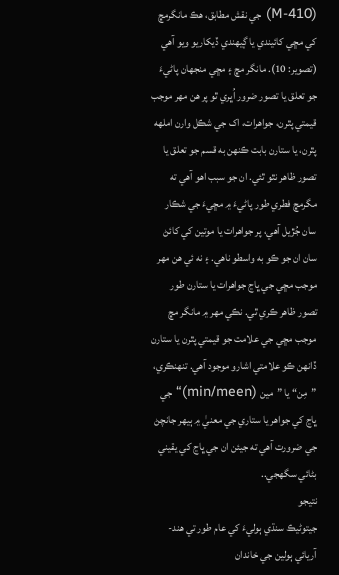(M-410) جي نقش مطابق، هڪ مانگرمڇ کي مڇي کائيندي يا ڳيهندي ڏيکاريو ويو آهي (تصوير: 10). مانگر مڇ ۽ مڇي منجھان پاڻيءَ جو تعلق يا تصور ضرور اُڀري ٿو پر هن مھر موجب قيمتي پٿرن، جواهرات، اک جي شڪل وارن املهه پٿرن، يا ستارن بابت ڪنھن به قسم جو تعلق يا تصور ظاهر نٿو ٿئي. ان جو سبب اهو آهي ته مگرمڇ فطري طور پاڻيءَ ۾ مڇيءَ جي شڪار سان جُڙيل آهي، پر جواهرات يا موتين کي کائڻ سان ان جو ڪو به واسطو ناهي. ۽ نه ئي هن مھر موجب مڇي جي ڀاڃ جواهرات يا ستارن طور تصور ظاهر ڪري ٿي. نڪي مھر ۾ مانگر مڇ موجب مڇي جي علامت جو قيمتي پٿرن يا ستارن ڏانهن ڪو علامتي اشارو موجود آهي. تنھنڪري، ”مِن“ يا ”مين (min/meen)“ جي ڀاڃ کي جواهر يا ستاري جي معنيٰ ۾ ٻيهر جانچڻ جي ضرورت آهي ته جيئن ان جي ڀاڃ کي يقيني بڻائي سگهجي..
نتيجو
جيتوڻيڪ سنڌي ٻوليءَ کي عام طور تي هند-آريائي ٻولين جي خاندان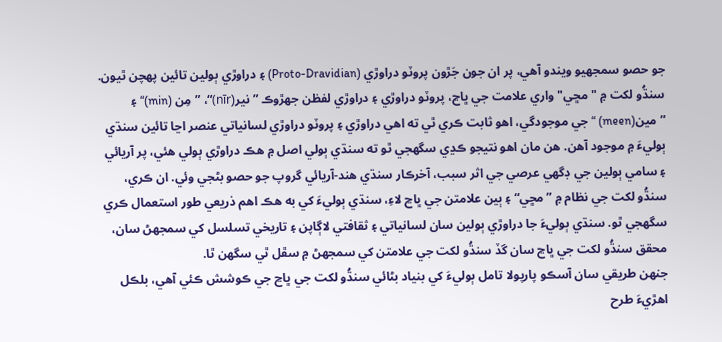جو حصو سمجهيو ويندو آهي، پر ان جون جَڙون پروٽو دراوڙي (Proto-Dravidian) ۽ دراوڙي ٻولين تائين پھچن ٿيون. سنڌُو لکت ۾ "مڇي" واري علامت جي ڀاڃ، پروٽو دراوڙي ۽ دراوڙي لفظن جھڙوڪ ”نير(nīr)“، ”مِن (min)“ ۽ ”مين(meen) “ جي موجودگي، اهو ثابت ڪري ٿي ته اهي دراوڙي ۽ پروٽو دراوڙي لسانياتي عنصر اڃا تائين سنڌي ٻوليءَ ۾ موجود آهن. هن مان اهو نتيجو ڪڍي سگهجي ٿو ته سنڌي ٻولي اصل ۾ هڪ دراوڙي ٻولي هئي، پر آريائي ۽ سامي ٻولين جي ڊگهي عرصي جي اثر سبب، آخرڪار سنڌي هند-آريائي گروپ جو حصو بڻجي وئي. ان ڪري، سنڌُو لکت جي نظام ۾ ”مڇي“ ۽ ٻين علامتن جي ڀاڃ لاءِ، سنڌي ٻوليءَ کي به هڪ اهم ذريعي طور استعمال ڪري سگهجي ٿو. سنڌي ٻوليءَ جا دراوڙي ٻولين سان لسانياتي ۽ ثقافتي لاڳاپن ۽ تاريخي تسلسل کي سمجهڻ سان، محقق سنڌُو لکت جي ڀاڃ سان گڏ سنڌُو لکت جي علامتن کي سمجھڻ ۾ سڦل ٿي سگهن ٿا.
جنھن طريقي سان آسڪو پارپولا تامل ٻوليءَ کي بنياد بڻائي سنڌُو لکت جي ڀاڃ جي ڪوشش ڪئي آهي، بلڪل اهڙيءَ طرح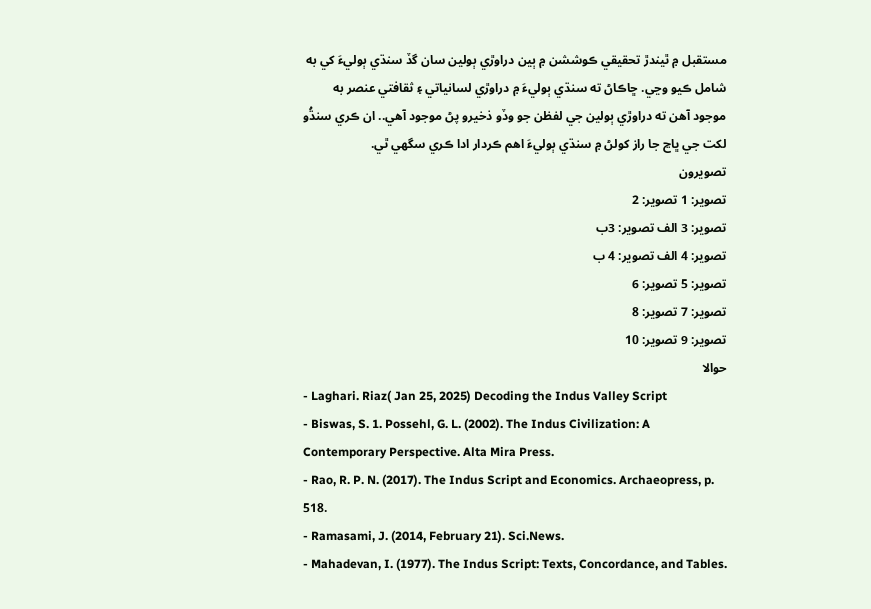مستقبل ۾ ٿيندڙ تحقيقي ڪوششن ۾ ٻين دراوڙي ٻولين سان گڏ سنڌي ٻوليءَ کي به شامل ڪيو وڃي. ڇاڪاڻ ته سنڌي ٻوليءَ ۾ دراوڙي لسانياتي ۽ ثقافتي عنصر به موجود آهن ته دراوڙي ٻولين جي لفظن جو وڏو ذخيرو پڻ موجود آهي.. ان ڪري سنڌُو لکت جي ڀاڃ جا راز کولڻ ۾ سنڌي ٻوليءَ اهم ڪردار ادا ڪري سگهي ٿي.
تصويرون
تصوير: 1 تصوير: 2
تصوير: 3 الف تصوير: 3ب
تصوير: 4 الف تصوير: 4 ب
تصوير: 5 تصوير: 6
تصوير: 7 تصوير: 8
تصوير: 9 تصوير: 10
حوالا
- Laghari. Riaz( Jan 25, 2025) Decoding the Indus Valley Script
- Biswas, S. 1. Possehl, G. L. (2002). The Indus Civilization: A Contemporary Perspective. Alta Mira Press.
- Rao, R. P. N. (2017). The Indus Script and Economics. Archaeopress, p. 518.
- Ramasami, J. (2014, February 21). Sci.News.
- Mahadevan, I. (1977). The Indus Script: Texts, Concordance, and Tables.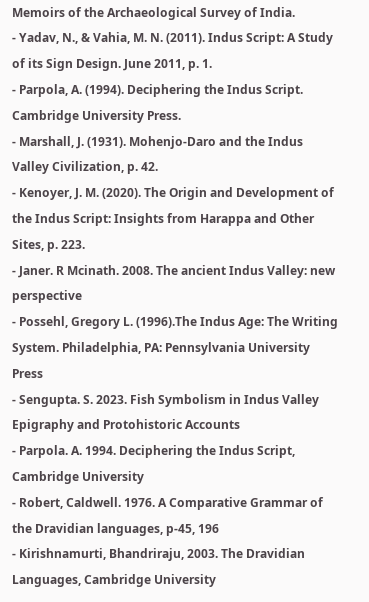Memoirs of the Archaeological Survey of India.
- Yadav, N., & Vahia, M. N. (2011). Indus Script: A Study of its Sign Design. June 2011, p. 1.
- Parpola, A. (1994). Deciphering the Indus Script. Cambridge University Press.
- Marshall, J. (1931). Mohenjo-Daro and the Indus Valley Civilization, p. 42.
- Kenoyer, J. M. (2020). The Origin and Development of the Indus Script: Insights from Harappa and Other Sites, p. 223.
- Janer. R Mcinath. 2008. The ancient Indus Valley: new perspective
- Possehl, Gregory L. (1996).The Indus Age: The Writing System. Philadelphia, PA: Pennsylvania University Press
- Sengupta. S. 2023. Fish Symbolism in Indus Valley Epigraphy and Protohistoric Accounts
- Parpola. A. 1994. Deciphering the Indus Script, Cambridge University
- Robert, Caldwell. 1976. A Comparative Grammar of the Dravidian languages, p-45, 196
- Kirishnamurti, Bhandriraju, 2003. The Dravidian Languages, Cambridge University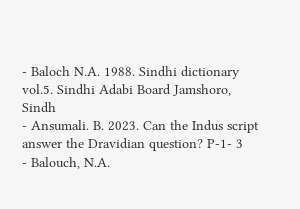- Baloch N.A. 1988. Sindhi dictionary vol.5. Sindhi Adabi Board Jamshoro, Sindh
- Ansumali. B. 2023. Can the Indus script answer the Dravidian question? P-1- 3
- Balouch, N.A.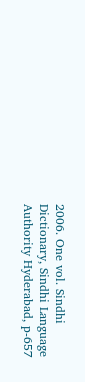2006. One vol. Sindhi Dictionary, Sindhi Language Authority Hyderabad, p-657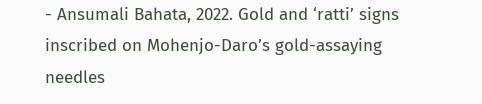- Ansumali Bahata, 2022. Gold and ‘ratti’ signs inscribed on Mohenjo-Daro’s gold-assaying needles